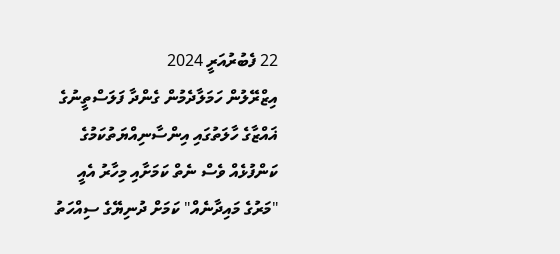22 ފެބުރުއަރީ 2024
އިޒްރޭލުން ހަމަލާދެމުން ގެންދާ ފަލަސްތީނުގެ ޣައްޒާގެ ހާލަތުގައި އިންސާނިއްޔަތުކަމުގެ ކަންފުޅެއް ވެސް ނެތް ކަމަށާއި މިހާރު އެއީ "މަރުގެ މައިދާނެއް" ކަމަށް ދުނިޔޭގެ ސިއްހަތު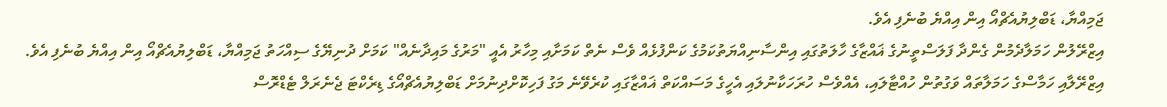ޖަމިއްޔާ، ޑަބްލިޔުއެޗްއޯ އިން އިއްޔެ ބުނެފި އެވެ.
އިޒްރޭލުން ހަމަލާދެމުން ގެންދާ ފަލަސްތީނުގެ ޣައްޒާގެ ހާލަތުގައި އިންސާނިއްޔަތުކަމުގެ ކަންފުޅެއް ވެސް ނެތް ކަމަށާއި މިހާރު އެއީ "މަރުގެ މައިދާނެއް" ކަމަށް ދުނިޔޭގެ ސިއްހަތު ޖަމިއްޔާ، ޑަބްލިޔުއެޗްއޯ އިން އިއްޔެ ބުނެފި އެވެ.
އިޒްރޭލާއި ހަމާސްގެ ހަމަލާތައް ވަގުތުން ހުއްޓާލައި، އެއްވެސް ހުރަހަކާނުލައި އެހީގެ މަސައްކަތް ޣައްޒާގައި ކުރެވޭނެ މަގު ފަހިކޮށްދިނުމަށް ޑަބްލިޔުއެޗްއޯގެ ޑިރެކްޓަ ޖެނެރަލް ޓެޑްރޮސް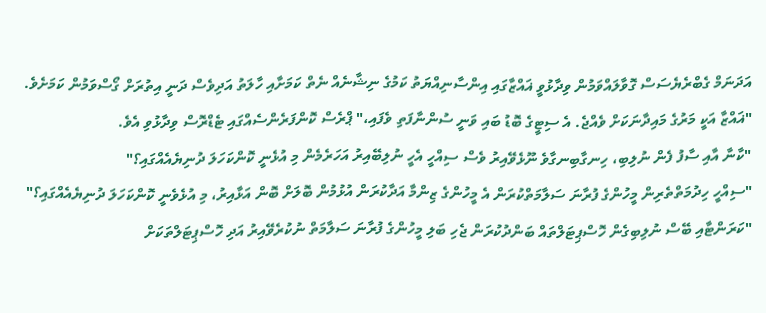އަދަނަމް ގެބްރެޔެސަސް ގޮވާލައްވަމުން ވިދާޅުވީ ޣައްޒާގައި އިންސާނިއްޔަތު ކަމުގެ ނިޝާނެއް ނެތް ކަމަށާއި ހާލަތު އަދިވެސް ދަނީ އިތުރަށް ގޯސްވަމުން ކަމަށެވެ.
"ޣައްޒާ އަކީ މަރުގެ މައިދާނަކަށް ވެއްޖެ. އެ ސިޓީގެ ބޮޑު ބައި ވަނީ ސުންނާފަތި ވެފައި،" ޕްރެސް ކޮންފަރެންސެއްގައި ޓެޑްރޮސް ވިދާޅުވި އެވެ.
"ކާނާ އާއި ސާފު ފެން ނުލިބި، ހިނގާބިނގާވެ ނޫޅެވޭއިރު ވެސް ސިއްހީ އެހީ ނުލިބޭއިރު އަހަރެމެން މި އުޅެނީ ކޮންކަހަލަ ދުނިޔެއެއްގައި؟"
"ސިއްހީ ހިދުމަތްތެރިން މީހުންގެ ފުރާނަ ސަލާމަތްކުރަން އެ މީހުންގެ ޒިންމާ އަދާކުރަން އުޅުމުން ބޮލަށް ބޮން އަޅާއިރު، މި އުޅެވެނީ ކޮންކަހަލަ ދުނިޔެއެއްގައި؟"
"ކަރަންޓާއި ބޭސް ނުލިބިގެން ހޮސްޕިޓަލްތައް ބަންދުކުރަން ޖެހި ބަލި މީހުންގެ ފުރާނަ ސަލާމަތް ނުކުރެވޭއިރު އަދި ހޮސްޕިޓަލްތަކަށް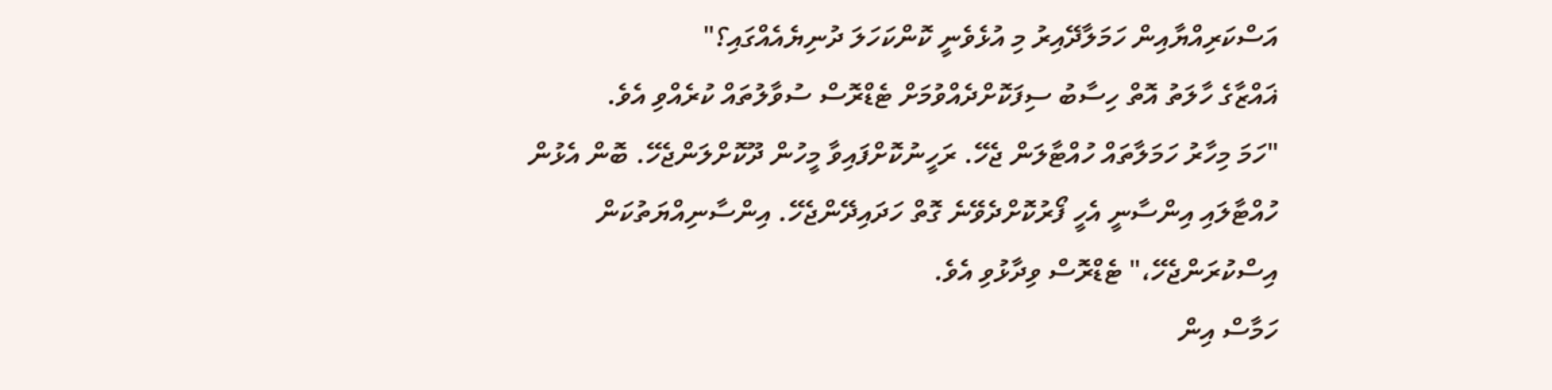އަސްކަރިއްޔާއިން ހަމަލާދޭއިރު މި އުޅެވެނީ ކޮންކަހަލަ ދުނިޔެއެއްގައި؟"
ޣައްޒާގެ ހާލަތު އޮތް ހިސާބު ސިފަކޮށްދެއްވުމަށް ޓެޑްރޮސް ސުވާލުތައް ކުރެއްވި އެވެ.
"ހަމަ މިހާރު ހަމަލާތައް ހުއްޓާލަން ޖެހޭ. ރަހީނުކޮށްފައިވާ މީހުން ދޫކޮށްލަންޖެހޭ. ބޮން އެޅުން ހުއްޓާލައި އިންސާނީ އެހީ ފޯރުކޮށްދެވޭނެ ގޮތް ހަދައިދޭންޖެހޭ. އިންސާނިއްޔަތުކަން އިސްކުރަންޖެހޭ،" ޓެޑްރޮސް ވިދާޅުވި އެވެ.
ހަމާސް އިން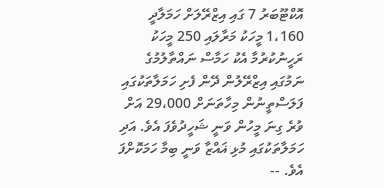އޮކްޓޫބަރު 7 ގައި އިޒްރޭލަށް ހަމަލާދީ 1،160 މީހަކު މަރާލައި 250 މީހަކު ރަހީނުކުރުމާ އެކު ހަމާސް ނައްތާލުމުގެ ނަމުގައި އިޒްރޭލުން ދޭން ފެށި ހަމަލާތަކުގައި ފަލަސްތީނުން މިހާތަނަށް 29،000 އަށް ވުރެ ގިނަ މީހުން ވަނީ ޝަހީދުވެފަ އެވެ. އަދި ހަމަލާތަކުގައި މުޅި ޣައްޒާ ވަނީ ބިމާ ހަމަކޮށްފަ އެވެ. --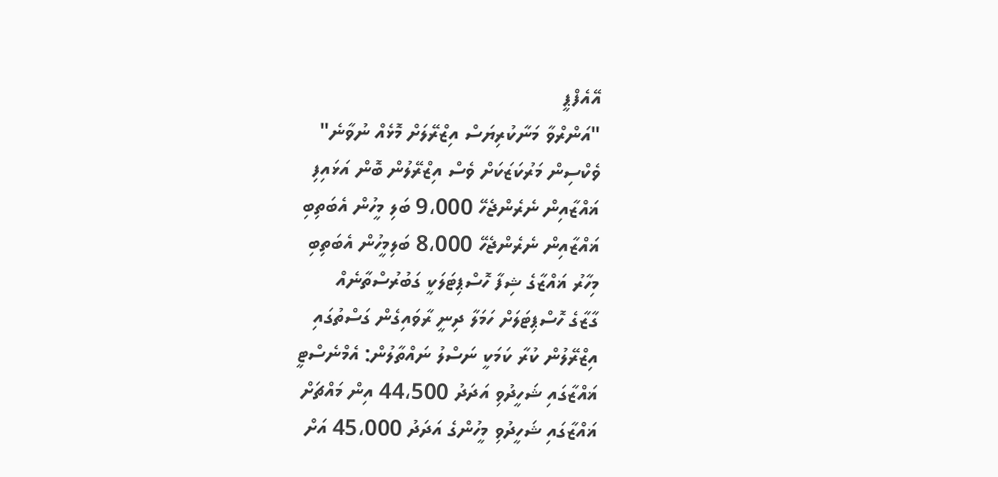އޭއެފްޕީ
"އަންރްވާ މަނާކުރިޔަސް އިޒްރޭލަށް މޮޅެއް ނުވާނެ"
ވެކްސިން މަރުކަޒަކަށް ވެސް އިޒްރޭލުން ބޮން އަޅައިފި
ޣައްޒާއިން ނެރެންޖެހޭ 9،000 ބަލި މީހުން އެބަތިބި
ޣައްޒާއިން ނެރެންޖެހޭ 8،000 ބަލިމީހުން އެބަތިބި
މިހާރު ޣައްޒާގެ ޝިފާ ހޮސްޕިޓަލަކީ ގަބުރުސްތާނެއް
ގާޒާގެ ހޮސްޕިޓަލަށް ހަމަލާ ދިނީ ރާވައިގެން ގަސްތުގައި
އިޒްރޭލުން ކުރާ ކަމަކީ ނަސްލު ނައްތާލުން: އެމްނެސްޓީ
ޣައްޒާގައި ޝަހީދުވި އަދަދު 44،500 އިން މައްޗަށް
ޣައްޒާގައި ޝަހީދުވި މީހުންގެ އަދަދު 45،000 އަށް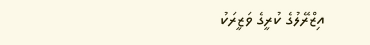އިޒްރޭލުގެ ކުރީގެ ވަޒީރަކު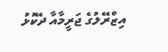އިޒްރޭލުގެ ޖަރީމާއާ ދެކޮޅު